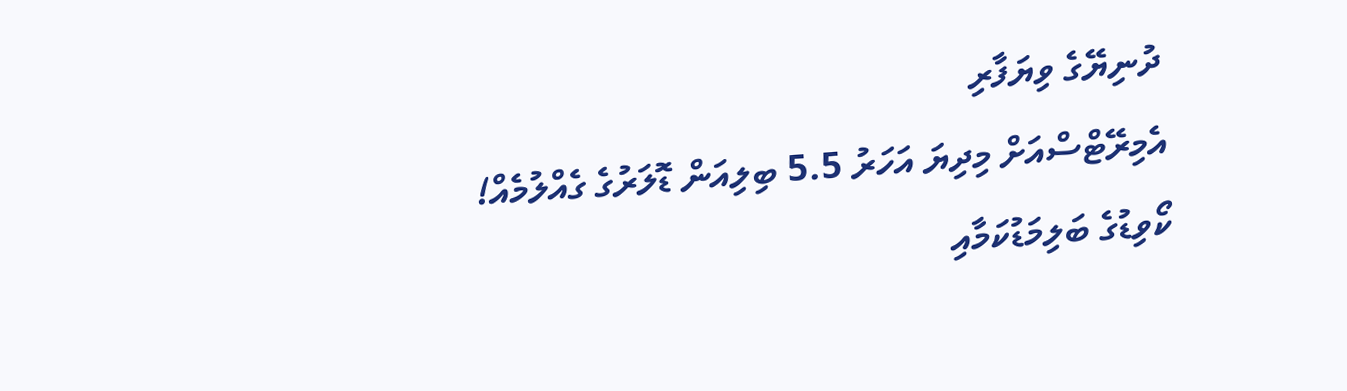ދުނިޔޭގެ ވިޔަފާރި
އެމިރޭޓްސްއަށް މިދިޔަ އަހަރު 5.5 ބިލިއަން ޑޮލަރުގެ ގެއްލުމެއް!
ކޯވިޑުގެ ބަލިމަޑުކަމާއި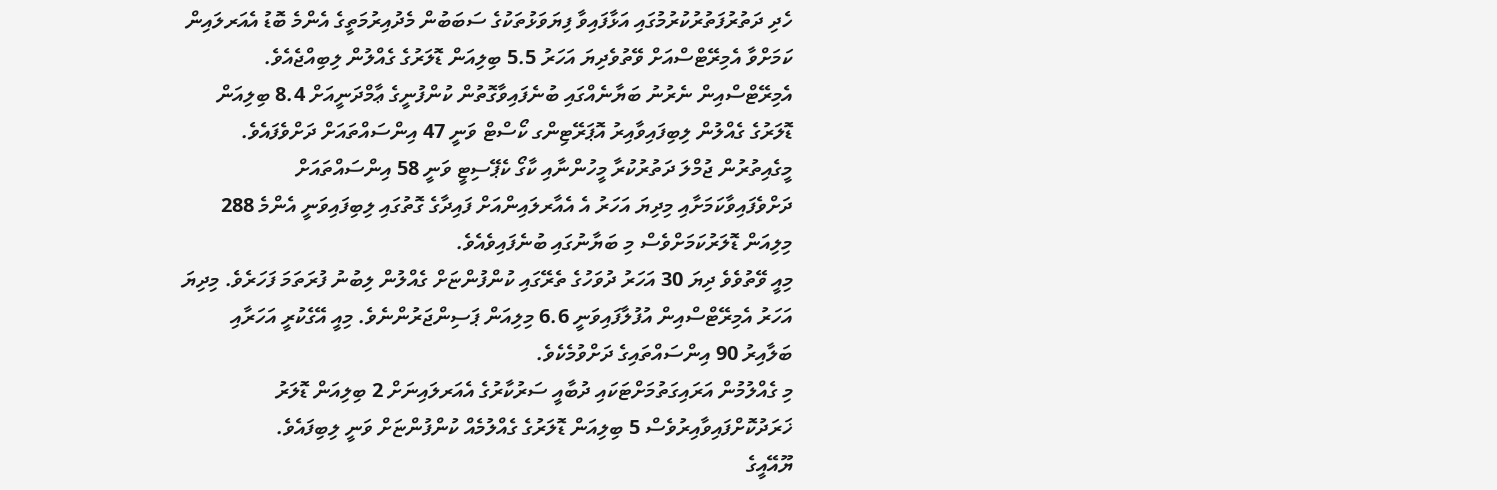ހެދި ދަތުރުފަތުރުކުރުމުގައި އަޅާފައިވާ ފިޔަވަޅުތަކުގެ ސަބަބުން މެދުއިރުމަތީގެ އެންމެ ބޮޑު އެއަރލައިން ކަމަށްވާ އެމިރޭޓްސްއަށް ވޭތުވެދިޔަ އަހަރު 5.5 ބިލިއަން ޑޮލަރުގެ ގެއްލުން ލިބިއްޖެއެވެ.
އެމިރޭޓްސްއިން ނެރުނު ބަޔާނެއްގައި ބުނެފައިވާގޮތުން ކުންފުނީގެ ޢާމްދަނީއަށް 8.4 ބިލިއަން ޑޮލަރުގެ ގެއްލުން ލިބިފައިވާއިރު އޮޕަރޭޓިންގ ކޯސްޓް ވަނީ 47 އިންސައްތައަށް ދަށްވެފައެވެ. މީގެއިތުރުން ޖުމްލަ ދަތުރުކުރާ މީހުންނާއި ކާގޯ ކެޕޭސިޓީ ވަނީ 58 އިންސައްތައަށް ދަށްވެފައިވާކަމަށާއި މިދިޔަ އަހަރު އެ އެއާރލައިންއަށް ފައިދާގެ ގޮތުގައި ލިބިފައިވަނީ އެންމެ 288 މިލިއަން ޑޮލަރުކަމަށްވެސް މި ބަޔާނުގައި ބުނެފައިވެއެވެ.
މިއީ ވޭތުވެވެ ދިޔަ 30 އަހަރު ދުވަހުގެ ތެރޭގައި ކުންފުންޏަށް ގެއްލުން ލިބުނު ފުރަތަމަ ފަހަރެވެ. މިދިޔަ އަހަރު އެމިރޭޓްސްއިން އުފުލާފައިވަނީ 6.6 މިލިއަން ޕަސިންޖަރުންނެވެ. މިއީ އޭގެކުރީ އަހަރާއި ބަލާއިރު 90 އިންސައްތައިގެ ދަށްވުމެކެވެ.
މި ގެއްލުމުން އަރައިގަތުމަށްޓަކައި ދުބާއީ ސަރުކާރުގެ އެއަރލައިނަށް 2 ބިލިއަން ޑޮލަރު ޚަރަދުކޮށްފައިވާއިރުވެސް 5 ބިލިއަން ޑޮލަރުގެ ގެއްލުމެއް ކުންފުންޏަށް ވަނީ ލިބިފައެވެ.
ޔޫއޭއީގެ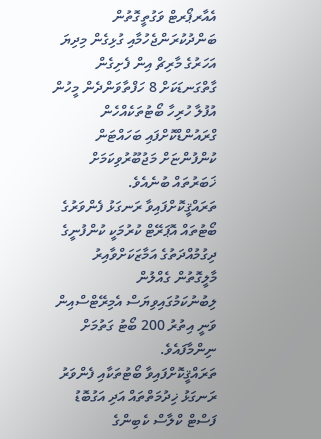އެއާރޕޯރޓް ވަގުތީގޮތުން ބަންދުކުރަންޖެހުމާއި ގުޅިގެން މިދިޔަ އަހަރުގެ މާރިޗް އިން ފެށިގެން ގާތްގަނޑަކަށް 8 ހަފްތާވަންދެން މީހުން އުފުލާ ހުރިހާ ބޯޓުތަކެއްހެން ގްރައުންޑްކޮށްފައި ބަހައްޓަން ކުންފުންޏަށް މަޖުބޫރުވިކަމަށް ޚަބަރުތައް ބުނެއެވެ.
ތަރައްޤީކޮށްފައިވާ ރަނގަޅު ފެންވަރުގެ ބޯޓުތައް އޮޕަރޭޓް ކުރުމަކީ ކުންފުނީގެ ދިގުމުއްދަތުގެ އަމާޒަކަށްވާއިރު މާލީގޮތުން ގެއްލުން ލިބުނުކަމުގައިވިޔަސް އެމިރޭޓްސްއިން ވަނީ އިތުރު 200 ބޯޓު ގަތުމަށް ނިންމާފައެވެ.
ތަރައްޤީކޮށްފައިވާ ބޯޓުތަކާއި ފެންވަރު ރަނގަޅު ޚިދުމަތްތައް އަދި އަގުބޮޑު ފަސްޓް ކްލާސް ކެބިންގެ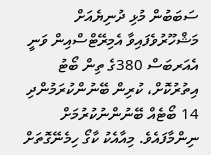ސަބަބުން މުޅި ދުނިޔެއަށް މަޝްހޫރުވެފައިވާ އެމިރޭޓްސްއިން ވަނީ އެއަރބަސް 380ގެ ތިން ބޯޓު އިތުރުކޮށް، ކުރިން ބޭނުންކުރަމުންދި 14 ބޯޓެއް ބޭނުންނުކުރުމަށް ނިންމާފައެވެ. މިއާއެކު ކާގޯ ހިމެނޭގޮތަށް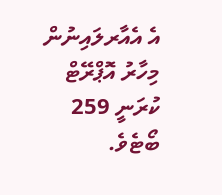އެ އެއާރލައިނުން މިހާރު އޮޕްރޭޓް ކުރަނީ 259 ބޯޓެވެ.